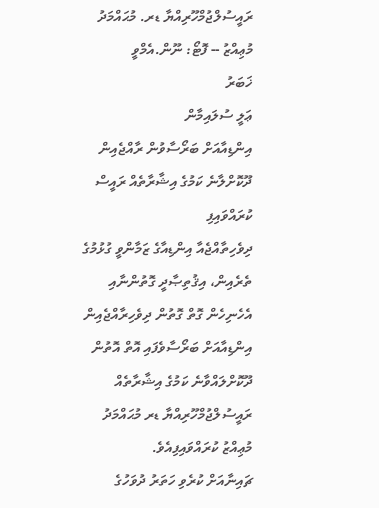ރައީސުލްޖުމްހޫރިއްޔާ ޑރ. މުޙައްމަދު މުޢިއްޒު -- ފޮޓޯ: ނޫން.އެމްވީ
ޚަބަރު
ޢަލީ ސުލައިމާން
އިންޑިއާއަށް ބަރޯސާވުން ރާއްޖެއިން ދޫކޮށްލާނެ ކަމުގެ އިޝާރާތެއް ރައީސް ކުރައްވައިފި
ދިވެހިތާއްޖެއާ އިންޑިއާގެ ޒަމާންވީ ގުޅުމުގެ ތެރެއިން، އިޤުތިޞާދީ ގޮތުންނާއި އެހެނިހެން ގޮތް ގޮތުން ދިވެހިރާއްޖެއިން އިންޑިއާއަށް ބަރޯސާވެފައި އޮތް އޮތުން ދޫކޮށްލައްވާނެ ކަމުގެ އިޝާރާތެއް ރައީސުލްޖުމްހޫރިއްޔާ ޑރ މުޙައްމަދު މުޢިއްޒު ކުރައްވައިފިއެވެ.
ޗައިނާއަށް ކުރެވި ހަތަރު ދުވަހުގެ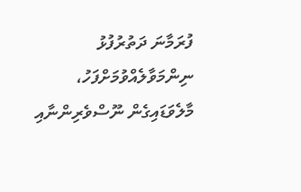ފުރަމާނަ ދަތުރުފުޅު ނިންމަވާލެއްވުމަށްފަހު، މާލެވަޑައިގެން ނޫސްވެރިންނާއި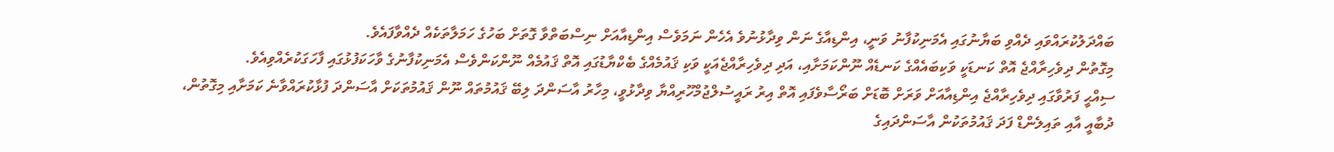ބައްދަލުކުރައްވައި ދެއްވި ބަޔާނުގައި އެމަނިކުފާނު ވަނީ، އިންޑިއާގެ ނަން ވިދާޅުނުވެ އެހެން ނަމަވެސް އިންޑިއާއަށް ނިސްބަތްވާ ގޮތަށް ބަހުގެ ހަމަލާތަކެއް ދެއްވާފައެވެ.
މިގޮތުން ދިވެހިރާއްޖެ އޮތް ކަނޑަކީ ވަކިބައެއްގެ ކަނޑެއް ނޫންކަމަށާއި، އަދި ދިވެހިރާއްޖެއަކީ ވަކި ޤައުމެއްގެ ބެކްޔާޑުގައި އޮތް ޤައުމެއް ނޫންކަންވެސް އެމަނިކުފާނުގެ ވާހަކަފުޅުގައި ފާހަގަކުރެއްވިއެވެ.
ސިއްޙީ ފަރުވާގައި ދިވެހިރާއްޖެ އިންޑިއާއަށް ވަރަށް ބޮޑަށް ބަރޯސާވެފައި އޮތް އިރު ރައީސުލްޖުމްހޫރިއްޔާ ވިދާޅުވީ، މިހާރު އާސަންދަ ލިބޭ ޤައުމުތައް ނޫން ޤައުމުތަކަށް އާސަންދަ ފުޅާކުރައްވާނެ ކަމަށާއި މިގޮތުން، ދުބާއީ އާއި ތައިލެންޑް ފަދަ ޤައުމުތަކުން އާސަންދައިގެ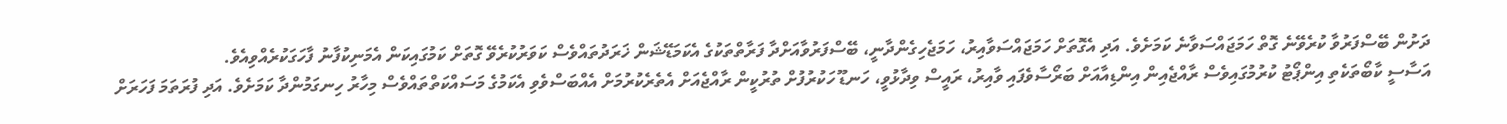ދަށުން ބޭސްފަރުވާ ކުރެވޭނެ ގޮތް ހަމަޖައްސަވާނެ ކަމަށެވެ. އަދި އެގޮތަށް ހަމަޖައްސަވާއިރު، ހަމަޖެހިގެންދާނީ، ބޭސްފަރުވާއަށްދާ ފަރާތްތަކުގެ އެކަމަޑޭޝަން ޚަރަދުތައްވެސް ކަވަރުކުރެވޭ ގޮތަށް ކަމުގައިކަން އެމަނިކުފާނު ފާހަގަކުރެއްވިއެވެ.
އަސާސީ ކާބޯތަކެތި އިންޕޯޓު ކުރުމުގައިވެސް ރާއްޖެއިން އިންޑިއާއަށް ބަރޯސާވެފައި ވާއިރު، ރައީސް ވިދާޅުވީ، ހަނޑޫ ހަކުރުފުށް ތުރުކީން ރާއްޖެއަށް އެތެރެކުރުމަށް އެއްބަސްވެވި އެކަމުގެ މަސައްކަތްތައްވެސް މިހާރު ހިނގަމުންދާ ކަމަށެވެ. އަދި ފުރަތަމަ ފަހަރަށް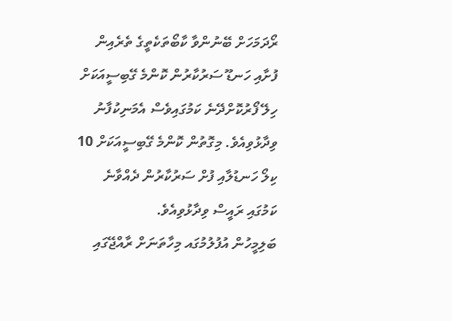ރޯދަމަހަށް ބޭނުންވާ ކާބޯތަކެތީގެ ތެރެއިން ފުށާއި ހަނޑޫ ސަރުކާރުން ކޮންމެ ގޭބިސީއަކަށް ހިލޭ ފޯރުކޮށްދޭނެ ކަމުގައިވެސް އެމަނިކުފާނު ވިދާޅުވިއެވެ. މިގޮތުން ކޮންމެ ގޭބިސީއަކަށް 10 ކިލޯ ހަނޑުލާއި ފުށް ސަރުކާރުން ދެއްވާނެ ކަމުގައި ރައީސް ވިދާޅުވިއެވެ.
ބަލިމީހުން އުފުލުމުގައ މިހާތަނަށް ރާއްޖޭގައި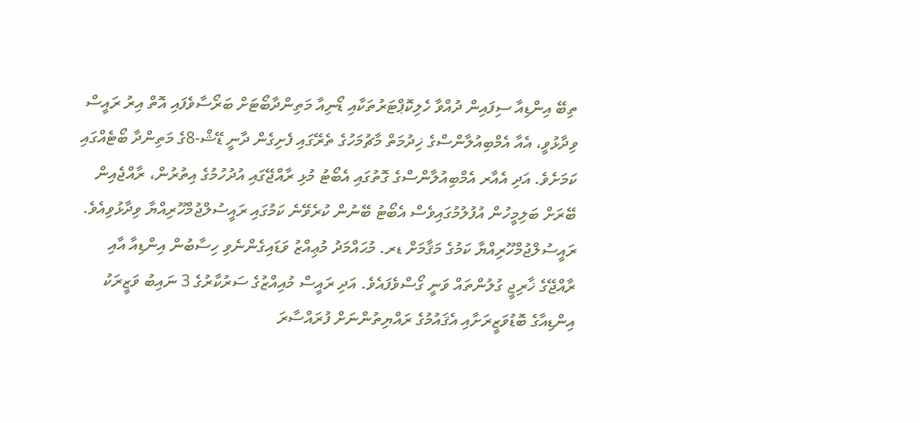ތިބޭ އިންޑިއާ ސިފައިން ދުއްވާ ހެލިކޮޕްޓަރުތަކާއި ޑޯނިއާ މަތިންދާބޯޓަށް ބަރޯސާވެފައި އޮތް އިރު ރައީސް ވިދާޅުވީ، އެއާ އެމްބިއުލާންސްގެ ޚިދުމަތް މާޗުމަހުގެ ތެރޭގައި ފެށިގެން ދާނީ ޑޭޝް-8ގެ މަތިންދާ ބޯޓެއްގައި ކަމަށެވެ. އަދި އެއާރ އެމްބިއުލާންސްގެ ގޮތުގައި އެބޯޓު މުޅި ރާއްޖޭގައި އުދުހުމުގެ އިތުރުން، ރާއްޖެއިން ބޭރަށް ބަލިމީހުން އުފުލުމުގައިވެސް އެބޯޓު ބޭނުން ކުރެވޭނެ ކަމުގައި ރައީސުލްޖުމްހޫރިއްޔާ ވިދާޅުވިއެވެ.
ރައީސުލްޖުމްހޫރިއްޔާ ކަމުގެ މަޤާމަށް ޑރ. މުޙައްމަދު މުޢިއްޒު ވަޑައިގެންނެވި ހިސާބުން އިންޑިއާ އާއި ރާއްޖޭގެ ޚާރިޖީ ގުލުންތައް ވަނީ ގޯސްވެފައެވެ. އަދި ރައީސް މުއިއްޒުގެ ސަރުކާރުގެ 3 ނައިބު ވަޒީރަކު އިންޑިއާގެ ބޮޑުވަޒީރަށާއި އެޤައުމުގެ ރައްޔިތުންނަށް ފުރައްސާރަ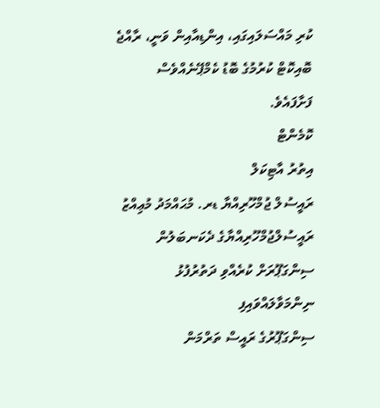ކުރި މައްސަލައިގައި، އިންޑިއާއިން ވަނީ، ރާއްޖެ ބޮއިކޮޓް ކުރުމުގެ ބޮޑު ކެމްޕޭނެއްވެސް ފަށާފައެވެ.
ކޮމެންޓް
އިތުރު އާޓިކަލް
ރައީސުލް ޖުމްހޫރިއްޔާ ޑރ. މުޙައްމަދު މުޢިއްޒު
ރައީސުލްޖުމްހޫރިއްޔާގެ ދެކަނބަލުން ސިންގަޕޫރަށް ކުރެއްވި ދަތުރުފުޅު ނިންމަވާލައްވައިފި
ސިންގަޕޫރުގެ ރައީސް ތަރްމަން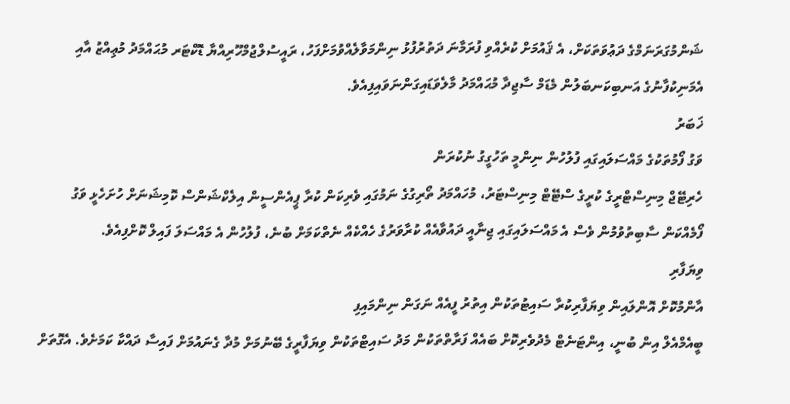ޝަންމުގަރަނަމްގެ ދަޢުވަތަކަށް، އެ ޤައުމަށް ކުރެއްވި ފުރަމާނަ ދަތުރުފުޅު ނިންމަވާލެއްވުމަށްފަހު، ރައީސުލްޖުމްހޫރިއްޔާ ޑޮކްޓަރ މުޙައްމަދު މުޢިއްޒު އާއި އެމަނިކުފާނުގެ އަނބިކަނބަލުން މެޑަމް ސާޖިދާ މުޙައްމަދު މާލެވަޑައިގަންނަވައިފިއެވެ.
ޚަބަރު
ވަގު ފޯމުތަކުގެ މައްސަލައިގައި ފުލުހުން ނިންމީ ތަހުގީގު ނުކުރަން
ހެރިޓޭޖް މިނިސްޓްރީގެ ކުރީގެ ސްޓޭޓް މިނިސްޓަރު، މުހައްމަދު ތޯރިގުގެ ނަމުގައި ވެރިކަން ކުރާ ޕީއެންސީން އިލެކްޝަންސް ކޮމިޝަނަށް ހުށަހެޅީ ވަގު ފޯމެއްކަން ސާބިތުވުމުން ވެސް އެ މައްސަލައިގައި ޖިނާއީ ދައުވާއެއް ކުރާވަރުގެ ހެއްކެއް ނެތްކަމަށް ބުނެ، ފުލުހުން އެ މައްސަލަ ފައިލް ކޮށްފިއެވެ.
ވިޔަފާރި
އާންމުކޮށް އޮންލައިން ވިޔަފާރިކުރާ ސައިޓުތަކުން އިތުރު ފީއެއް ނަގަން ނިންމައިފި
ބީއެމްއެލް އިން ބުނީ، އިންޓަނެޓް މެދުވެރިކޮށް ބައެއް ފަރާތްތަކުން މަދު ސައިޓްތަކުން ވިޔަފާރީގެ ބޭނުމަށް މުދާ ގެނައުމަށް ފައިސާ ދައްކާ ކަމަށެވެ. އެގޮތަށް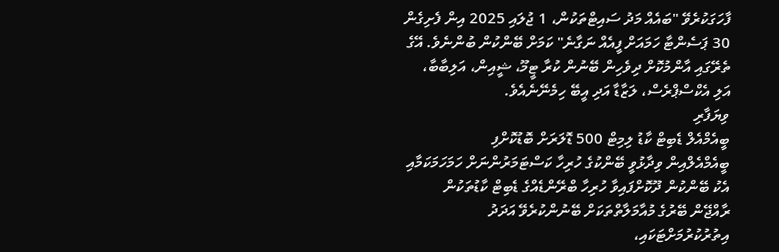ފާހަގަކުރެވޭ "ބައެއް މަދު ސައިޓްތަކުން، 1 ޖުލައި 2025 އިން ފެށިގެން 30 ޕަސެންޓާ ހަމައަށް ފީއެއް ނަގާނެ" ކަމަށް ބޭންކުން ބުންނެވެ. އޭގެ ތެރޭގައި އާންމުކޮށް ދިވެހިން ބޭނުން ކުރާ ޓީމޫ، ޝީއިން، އަލިބާބާ، އަލި އެކްސްޕްރެސް، ލަޒާޑާ އަދި އީބޭ ހިމެނޭނެއެވެ.
ވިޔަފާރި
ބީއެމްއެލް ޑެބިޓް ކާޑު ލިމިޓް 500 ޑޮލަރަށް ބޮޑުކޮށްފި
ބީއެމްއެލްއިން ވިދާޅުވީ ބޭންކުގެ ހުރިހާ ކަސްޓަމަރުންނަށް ހަމަހަމަކަމާއި އެކު ބޭންކުން ދޫކޮށްފައިވާ ހުރިހާ ބްރޭންޑެއްގެ ޑެބިޓް ކާޑުތަކުން ރާއްޖޭން ބޭރުގެ މުއާމަލާތްތަކަށް ބޭނުންކުރެވޭ އަދަދު އިތުރުކުރުމަށްޓަކައި،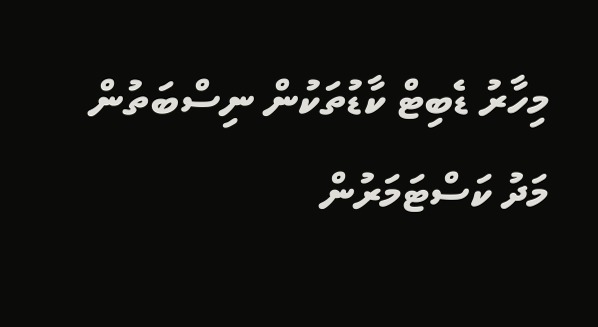މިހާރު ޑެބިޓް ކާޑުތަކުން ނިސްބަތުން މަދު ކަސްޓަމަރުން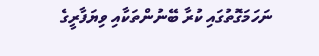ނަހަމަގޮތުގައި ކުރާ ބޭނުންތަކާއި ވިޔަފާރީގެ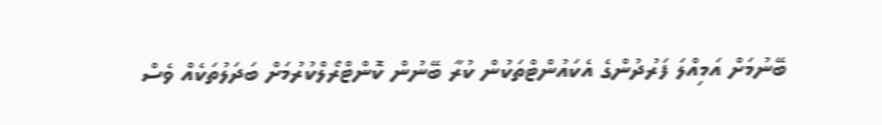ބޭނުމަށް އަމިއްލަ ފަރުދުންގެ އެކައުންޓްތަކުން ކުރާ ބޭނުން ކޮންޓްރޯލްކުރުމަށް ބަދަލުތަކެއް ވެސް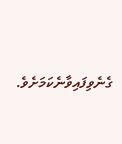ގެނެވިފައިވާނެކަމަށެވެ.